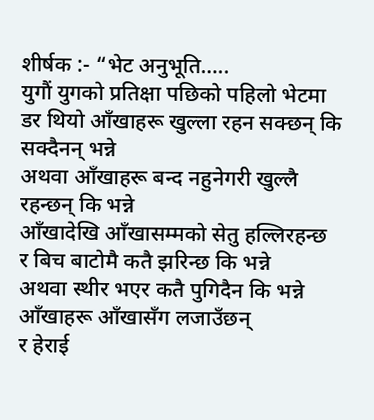शीर्षक :- “भेट अनुभूति…..
युगौं युगको प्रतिक्षा पछिको पहिलो भेटमा
डर थियो आँखाहरू खुल्ला रहन सक्छन् कि सक्दैनन् भन्ने
अथवा आँखाहरू बन्द नहुनेगरी खुल्लै रहन्छन् कि भन्ने
आँखादेखि आँखासम्मको सेतु हल्लिरहन्छ
र बिच बाटोमै कतै झरिन्छ कि भन्ने
अथवा स्थीर भएर कतै पुगिदैन कि भन्ने
आँखाहरू आँखासँग लजाउँछन्
र हेराई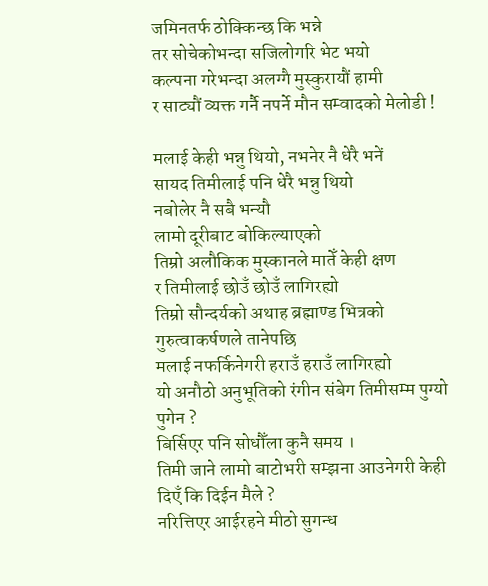जमिनतर्फ ठोक्किन्छ कि भन्ने
तर सोचेकोभन्दा सजिलोगरि भेट भयो
कल्पना गरेभन्दा अलग्गै मुस्कुरायौं हामी
र साट्यौं व्यक्त गर्नै नपर्ने मौन सम्वादको मेलोडी !

मलाई केही भन्नु थियो, नभनेर नै धेरै भनें
सायद तिमीलाई पनि धेरै भन्नु थियो
नबोलेर नै सबै भन्यौ
लामो दूरीबाट बोकिल्याएको
तिम्रो अलौकिक मुस्कानले मातेँ केही क्षण
र तिमीलाई छोउँ छोउँ लागिरह्यो
तिम्रो सौन्दर्यको अथाह ब्रह्माण्ड भित्रको गुरुत्वाकर्षणले तानेपछि
मलाई नफर्किनेगरी हराउँ हराउँ लागिरह्यो
यो अनौठो अनुभूतिको रंगीन संबेग तिमीसम्म पुग्यो पुगेन ?
बिर्सिएर पनि सोधौँला कुनै समय ।
तिमी जाने लामो बाटोभरी सम्झना आउनेगरी केही दिएँ कि दिईन मैले ?
नरित्तिएर आईरहने मीठो सुगन्ध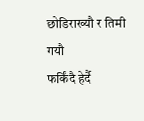छोडिराख्यौ र तिमी गयौ
फर्किंदै हेर्दै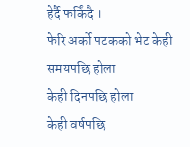हेर्दै फर्किंदै ।
फेरि अर्को पटकको भेट केही समयपछि होला
केही दिनपछि होला
केही वर्षपछि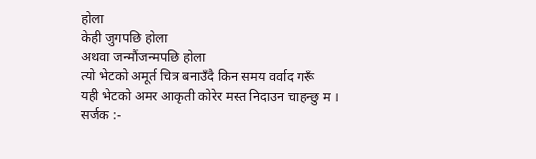होला
केही जुगपछि होला
अथवा जन्मौंजन्मपछि होला
त्यो भेटको अमूर्त चित्र बनाउँदै किन समय वर्वाद गरूँ
यही भेटको अमर आकृती कोरेर मस्त निदाउन चाहन्छु म ।
सर्जक :-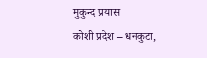मुकुन्द प्रयास
कोशी प्रदेश – धनकुटा,